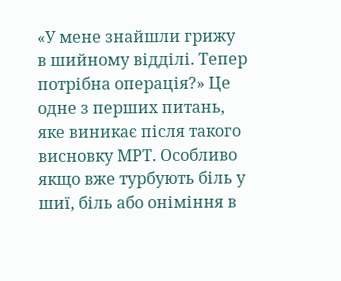«У мене знайшли грижу в шийному відділі. Тепер потрібна операція?» Це одне з перших питань, яке виникає після такого висновку МРТ. Особливо якщо вже турбують біль у шиї, біль або оніміння в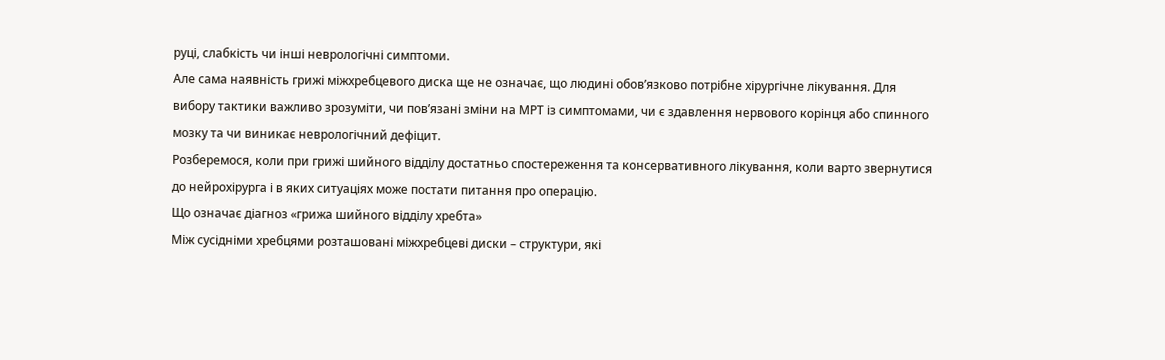руці, слабкість чи інші неврологічні симптоми.
Але сама наявність грижі міжхребцевого диска ще не означає, що людині обов’язково потрібне хірургічне лікування. Для вибору тактики важливо зрозуміти, чи пов’язані зміни на МРТ із симптомами, чи є здавлення нервового корінця або спинного мозку та чи виникає неврологічний дефіцит.
Розберемося, коли при грижі шийного відділу достатньо спостереження та консервативного лікування, коли варто звернутися до нейрохірурга і в яких ситуаціях може постати питання про операцію.
Що означає діагноз «грижа шийного відділу хребта»
Між сусідніми хребцями розташовані міжхребцеві диски – структури, які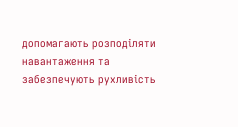допомагають розподіляти навантаження та забезпечують рухливість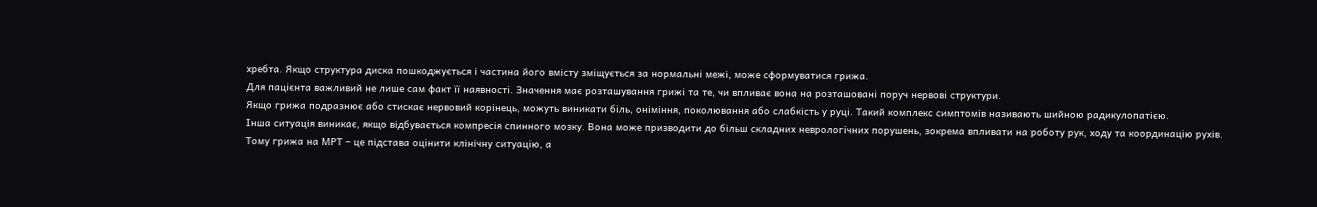хребта. Якщо структура диска пошкоджується і частина його вмісту зміщується за нормальні межі, може сформуватися грижа.
Для пацієнта важливий не лише сам факт її наявності. Значення має розташування грижі та те, чи впливає вона на розташовані поруч нервові структури.
Якщо грижа подразнює або стискає нервовий корінець, можуть виникати біль, оніміння, поколювання або слабкість у руці. Такий комплекс симптомів називають шийною радикулопатією.
Інша ситуація виникає, якщо відбувається компресія спинного мозку. Вона може призводити до більш складних неврологічних порушень, зокрема впливати на роботу рук, ходу та координацію рухів.
Тому грижа на МРТ – це підстава оцінити клінічну ситуацію, а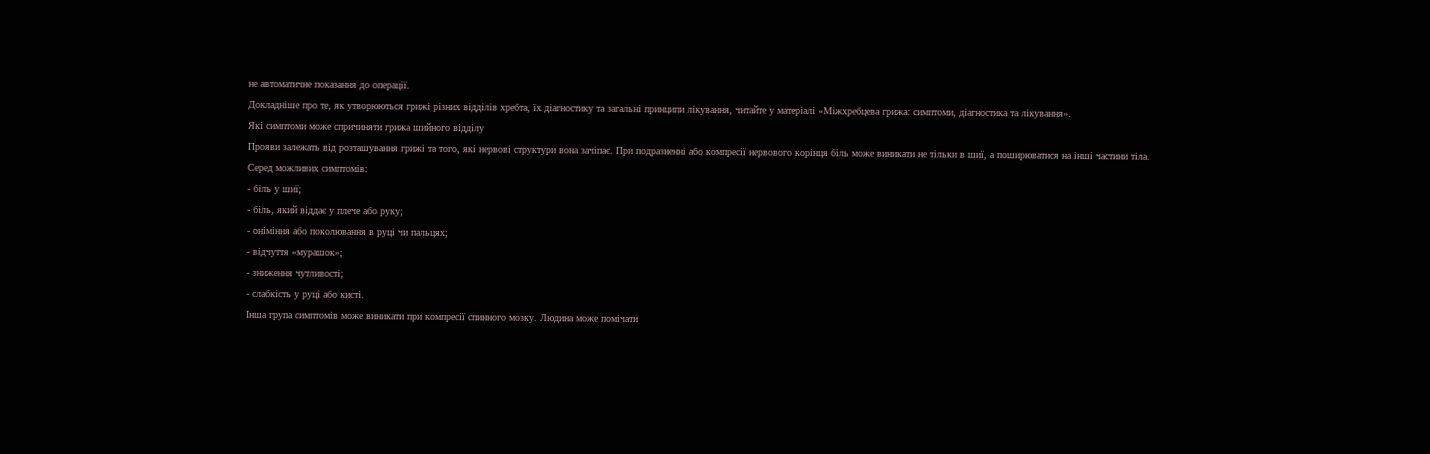не автоматичне показання до операції.
Докладніше про те, як утворюються грижі різних відділів хребта, їх діагностику та загальні принципи лікування, читайте у матеріалі «Міжхребцева грижа: симптоми, діагностика та лікування».
Які симптоми може спричиняти грижа шийного відділу
Прояви залежать від розташування грижі та того, які нервові структури вона зачіпає. При подразненні або компресії нервового корінця біль може виникати не тільки в шиї, а поширюватися на інші частини тіла.
Серед можливих симптомів:
- біль у шиї;
- біль, який віддає у плече або руку;
- оніміння або поколювання в руці чи пальцях;
- відчуття «мурашок»;
- зниження чутливості;
- слабкість у руці або кисті.
Інша група симптомів може виникати при компресії спинного мозку. Людина може помічати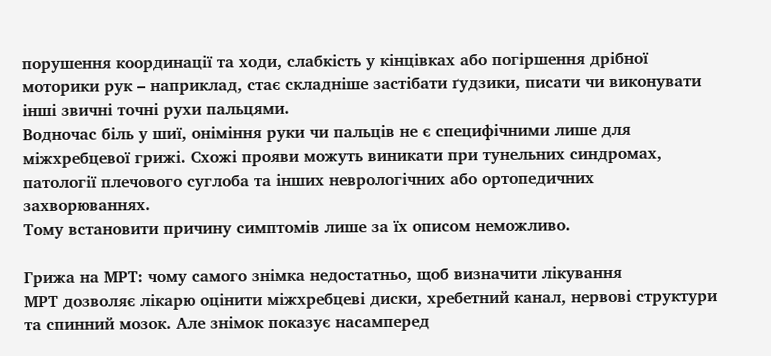порушення координації та ходи, слабкість у кінцівках або погіршення дрібної моторики рук – наприклад, стає складніше застібати ґудзики, писати чи виконувати інші звичні точні рухи пальцями.
Водночас біль у шиї, оніміння руки чи пальців не є специфічними лише для міжхребцевої грижі. Схожі прояви можуть виникати при тунельних синдромах, патології плечового суглоба та інших неврологічних або ортопедичних захворюваннях.
Тому встановити причину симптомів лише за їх описом неможливо.

Грижа на МРТ: чому самого знімка недостатньо, щоб визначити лікування
МРТ дозволяє лікарю оцінити міжхребцеві диски, хребетний канал, нервові структури та спинний мозок. Але знімок показує насамперед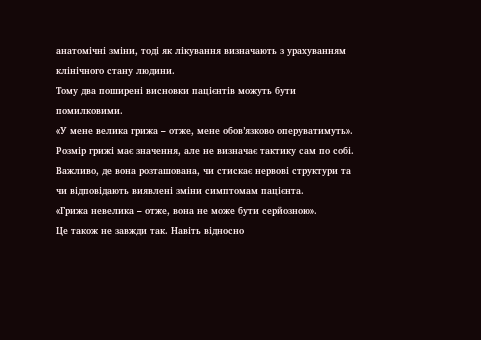анатомічні зміни, тоді як лікування визначають з урахуванням клінічного стану людини.
Тому два поширені висновки пацієнтів можуть бути помилковими.
«У мене велика грижа – отже, мене обов’язково оперуватимуть».
Розмір грижі має значення, але не визначає тактику сам по собі. Важливо, де вона розташована, чи стискає нервові структури та чи відповідають виявлені зміни симптомам пацієнта.
«Грижа невелика – отже, вона не може бути серйозною».
Це також не завжди так. Навіть відносно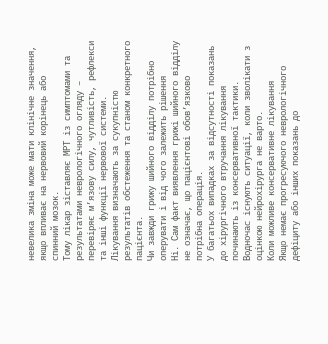невелика зміна може мати клінічне значення, якщо впливає на нервовий корінець або спинний мозок.
Тому лікар зіставляє МРТ із симптомами та результатами неврологічного огляду – перевіряє м’язову силу, чутливість, рефлекси та інші функції нервової системи.
Лікування визначають за сукупністю результатів обстеження та станом конкретного пацієнта.
Чи завжди грижу шийного відділу потрібно оперувати і від чого залежить рішення
Ні. Сам факт виявлення грижі шийного відділу не означає, що пацієнтові обов’язково потрібна операція.
У багатьох випадках за відсутності показань до хірургічного втручання лікування починають із консервативної тактики. Водночас існують ситуації, коли зволікати з оцінкою нейрохірурга не варто.
Коли можливе консервативне лікування
Якщо немає прогресуючого неврологічного дефіциту або інших показань до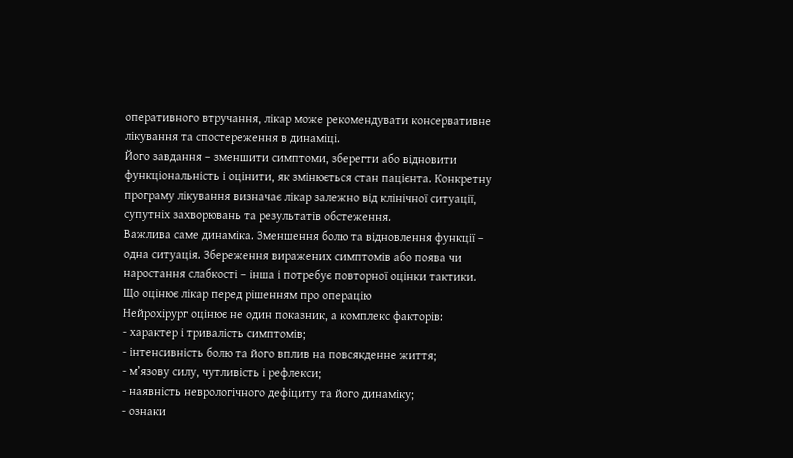оперативного втручання, лікар може рекомендувати консервативне лікування та спостереження в динаміці.
Його завдання – зменшити симптоми, зберегти або відновити функціональність і оцінити, як змінюється стан пацієнта. Конкретну програму лікування визначає лікар залежно від клінічної ситуації, супутніх захворювань та результатів обстеження.
Важлива саме динаміка. Зменшення болю та відновлення функції – одна ситуація. Збереження виражених симптомів або поява чи наростання слабкості – інша і потребує повторної оцінки тактики.
Що оцінює лікар перед рішенням про операцію
Нейрохірург оцінює не один показник, а комплекс факторів:
- характер і тривалість симптомів;
- інтенсивність болю та його вплив на повсякденне життя;
- м’язову силу, чутливість і рефлекси;
- наявність неврологічного дефіциту та його динаміку;
- ознаки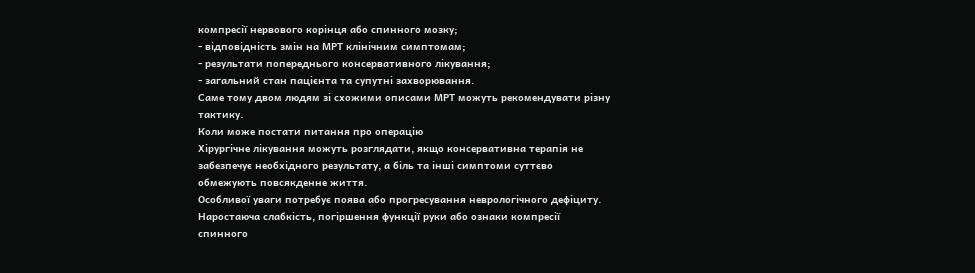компресії нервового корінця або спинного мозку;
- відповідність змін на МРТ клінічним симптомам;
- результати попереднього консервативного лікування;
- загальний стан пацієнта та супутні захворювання.
Саме тому двом людям зі схожими описами МРТ можуть рекомендувати різну тактику.
Коли може постати питання про операцію
Хірургічне лікування можуть розглядати, якщо консервативна терапія не забезпечує необхідного результату, а біль та інші симптоми суттєво обмежують повсякденне життя.
Особливої уваги потребує поява або прогресування неврологічного дефіциту. Наростаюча слабкість, погіршення функції руки або ознаки компресії спинного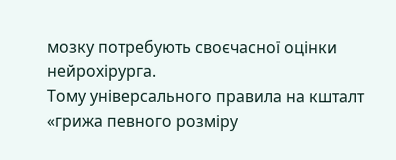мозку потребують своєчасної оцінки нейрохірурга.
Тому універсального правила на кшталт «грижа певного розміру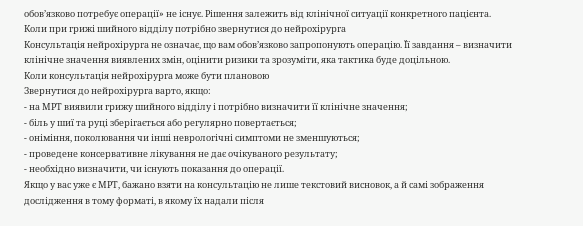обов’язково потребує операції» не існує. Рішення залежить від клінічної ситуації конкретного пацієнта.
Коли при грижі шийного відділу потрібно звернутися до нейрохірурга
Консультація нейрохірурга не означає, що вам обов’язково запропонують операцію. Її завдання – визначити клінічне значення виявлених змін, оцінити ризики та зрозуміти, яка тактика буде доцільною.
Коли консультація нейрохірурга може бути плановою
Звернутися до нейрохірурга варто, якщо:
- на МРТ виявили грижу шийного відділу і потрібно визначити її клінічне значення;
- біль у шиї та руці зберігається або регулярно повертається;
- оніміння, поколювання чи інші неврологічні симптоми не зменшуються;
- проведене консервативне лікування не дає очікуваного результату;
- необхідно визначити, чи існують показання до операції.
Якщо у вас уже є МРТ, бажано взяти на консультацію не лише текстовий висновок, а й самі зображення дослідження в тому форматі, в якому їх надали після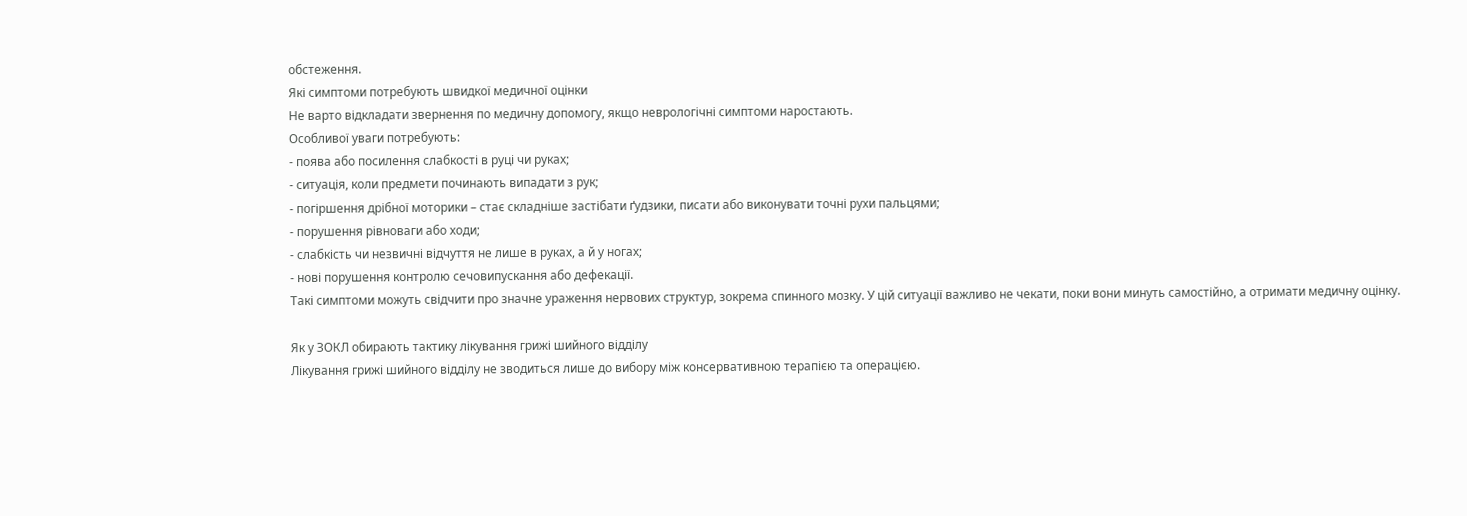обстеження.
Які симптоми потребують швидкої медичної оцінки
Не варто відкладати звернення по медичну допомогу, якщо неврологічні симптоми наростають.
Особливої уваги потребують:
- поява або посилення слабкості в руці чи руках;
- ситуація, коли предмети починають випадати з рук;
- погіршення дрібної моторики – стає складніше застібати ґудзики, писати або виконувати точні рухи пальцями;
- порушення рівноваги або ходи;
- слабкість чи незвичні відчуття не лише в руках, а й у ногах;
- нові порушення контролю сечовипускання або дефекації.
Такі симптоми можуть свідчити про значне ураження нервових структур, зокрема спинного мозку. У цій ситуації важливо не чекати, поки вони минуть самостійно, а отримати медичну оцінку.

Як у ЗОКЛ обирають тактику лікування грижі шийного відділу
Лікування грижі шийного відділу не зводиться лише до вибору між консервативною терапією та операцією.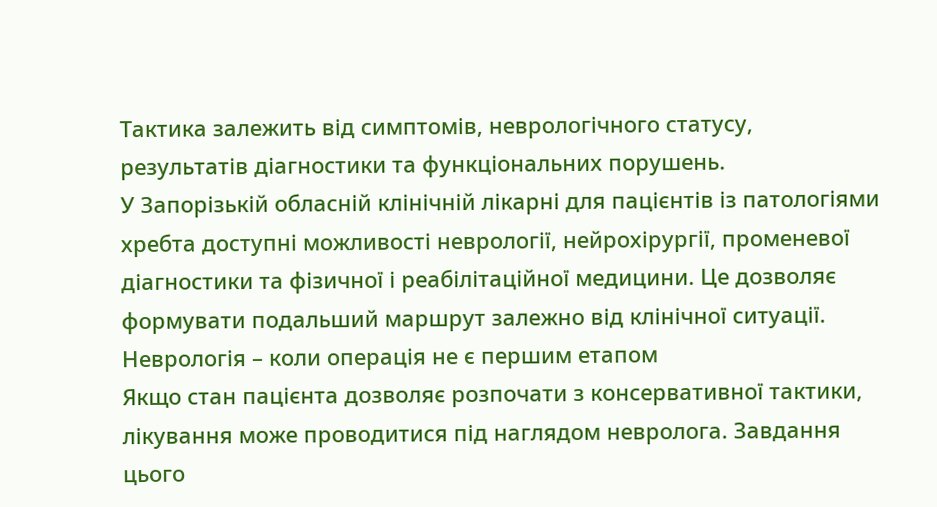Тактика залежить від симптомів, неврологічного статусу, результатів діагностики та функціональних порушень.
У Запорізькій обласній клінічній лікарні для пацієнтів із патологіями хребта доступні можливості неврології, нейрохірургії, променевої діагностики та фізичної і реабілітаційної медицини. Це дозволяє формувати подальший маршрут залежно від клінічної ситуації.
Неврологія – коли операція не є першим етапом
Якщо стан пацієнта дозволяє розпочати з консервативної тактики, лікування може проводитися під наглядом невролога. Завдання цього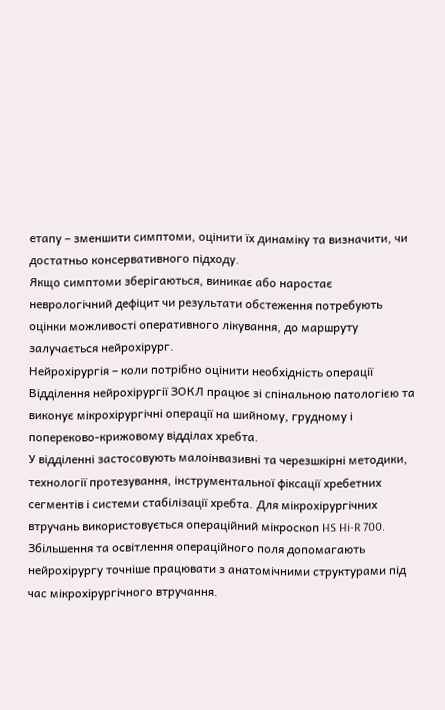етапу – зменшити симптоми, оцінити їх динаміку та визначити, чи достатньо консервативного підходу.
Якщо симптоми зберігаються, виникає або наростає неврологічний дефіцит чи результати обстеження потребують оцінки можливості оперативного лікування, до маршруту залучається нейрохірург.
Нейрохірургія – коли потрібно оцінити необхідність операції
Відділення нейрохірургії ЗОКЛ працює зі спінальною патологією та виконує мікрохірургічні операції на шийному, грудному і попереково-крижовому відділах хребта.
У відділенні застосовують малоінвазивні та черезшкірні методики, технології протезування, інструментальної фіксації хребетних сегментів і системи стабілізації хребта. Для мікрохірургічних втручань використовується операційний мікроскоп HS Hi-R 700.
Збільшення та освітлення операційного поля допомагають нейрохірургу точніше працювати з анатомічними структурами під час мікрохірургічного втручання.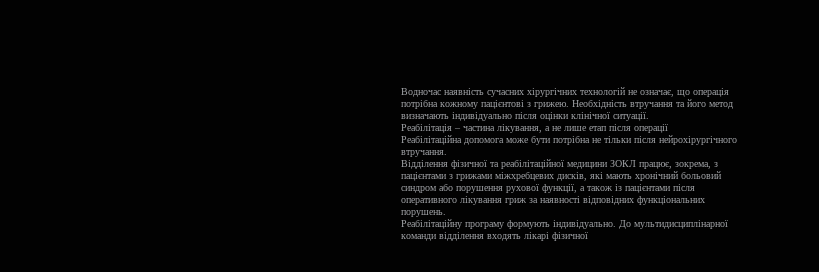Водночас наявність сучасних хірургічних технологій не означає, що операція потрібна кожному пацієнтові з грижею. Необхідність втручання та його метод визначають індивідуально після оцінки клінічної ситуації.
Реабілітація – частина лікування, а не лише етап після операції
Реабілітаційна допомога може бути потрібна не тільки після нейрохірургічного втручання.
Відділення фізичної та реабілітаційної медицини ЗОКЛ працює, зокрема, з пацієнтами з грижами міжхребцевих дисків, які мають хронічний больовий синдром або порушення рухової функції, а також із пацієнтами після оперативного лікування гриж за наявності відповідних функціональних порушень.
Реабілітаційну програму формують індивідуально. До мультидисциплінарної команди відділення входять лікарі фізичної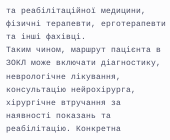та реабілітаційної медицини, фізичні терапевти, ерготерапевти та інші фахівці.
Таким чином, маршрут пацієнта в ЗОКЛ може включати діагностику, неврологічне лікування, консультацію нейрохірурга, хірургічне втручання за наявності показань та реабілітацію. Конкретна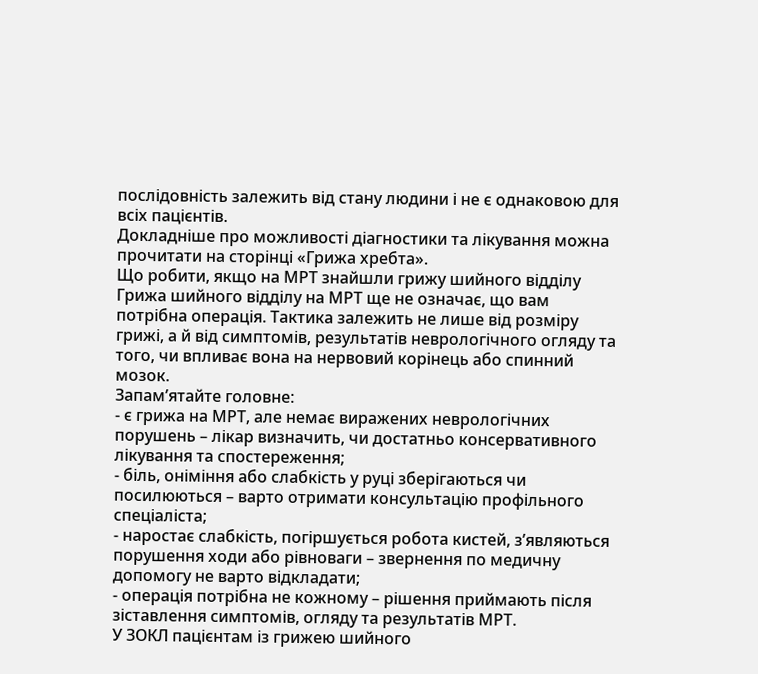послідовність залежить від стану людини і не є однаковою для всіх пацієнтів.
Докладніше про можливості діагностики та лікування можна прочитати на сторінці «Грижа хребта».
Що робити, якщо на МРТ знайшли грижу шийного відділу
Грижа шийного відділу на МРТ ще не означає, що вам потрібна операція. Тактика залежить не лише від розміру грижі, а й від симптомів, результатів неврологічного огляду та того, чи впливає вона на нервовий корінець або спинний мозок.
Запам’ятайте головне:
- є грижа на МРТ, але немає виражених неврологічних порушень – лікар визначить, чи достатньо консервативного лікування та спостереження;
- біль, оніміння або слабкість у руці зберігаються чи посилюються – варто отримати консультацію профільного спеціаліста;
- наростає слабкість, погіршується робота кистей, з’являються порушення ходи або рівноваги – звернення по медичну допомогу не варто відкладати;
- операція потрібна не кожному – рішення приймають після зіставлення симптомів, огляду та результатів МРТ.
У ЗОКЛ пацієнтам із грижею шийного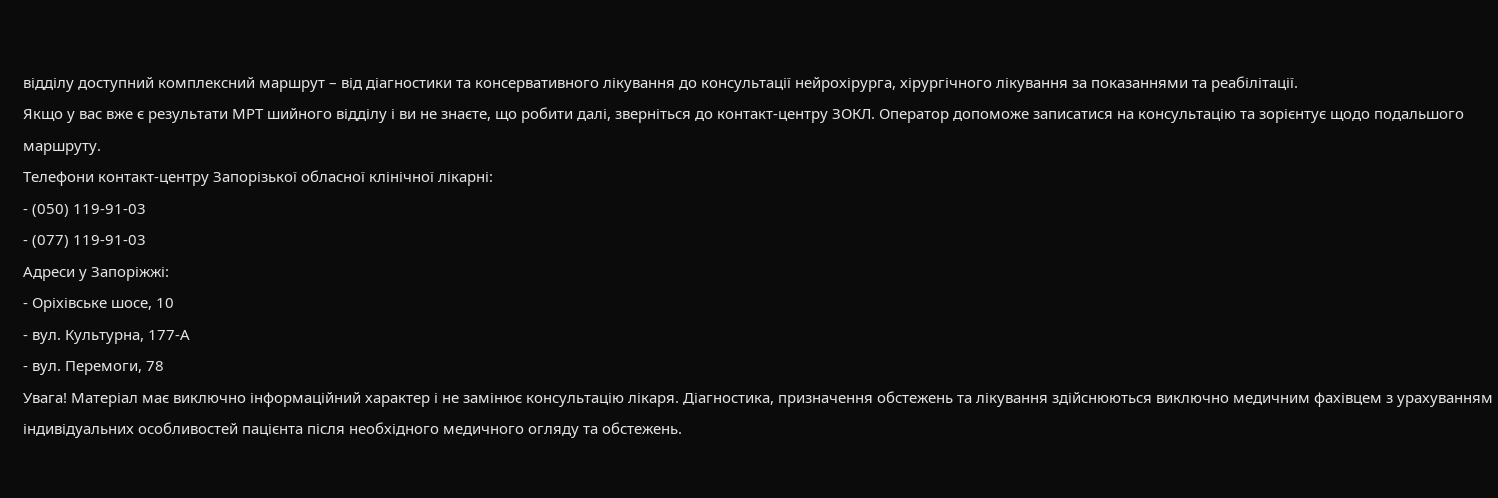відділу доступний комплексний маршрут – від діагностики та консервативного лікування до консультації нейрохірурга, хірургічного лікування за показаннями та реабілітації.
Якщо у вас вже є результати МРТ шийного відділу і ви не знаєте, що робити далі, зверніться до контакт-центру ЗОКЛ. Оператор допоможе записатися на консультацію та зорієнтує щодо подальшого маршруту.
Телефони контакт-центру Запорізької обласної клінічної лікарні:
- (050) 119-91-03
- (077) 119-91-03
Адреси у Запоріжжі:
- Оріхівське шосе, 10
- вул. Культурна, 177-А
- вул. Перемоги, 78
Увага! Матеріал має виключно інформаційний характер і не замінює консультацію лікаря. Діагностика, призначення обстежень та лікування здійснюються виключно медичним фахівцем з урахуванням індивідуальних особливостей пацієнта після необхідного медичного огляду та обстежень.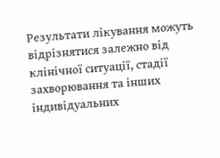Результати лікування можуть відрізнятися залежно від клінічної ситуації, стадії захворювання та інших індивідуальних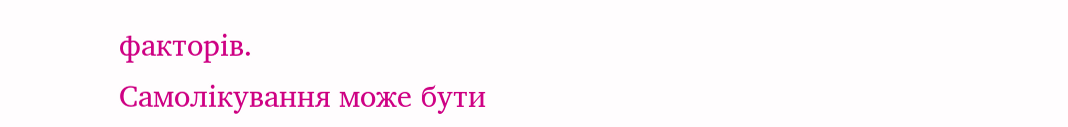факторів.
Самолікування може бути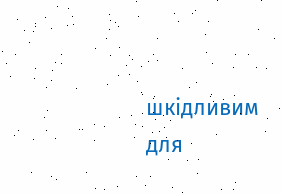шкідливим для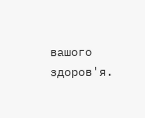вашого здоров'я.